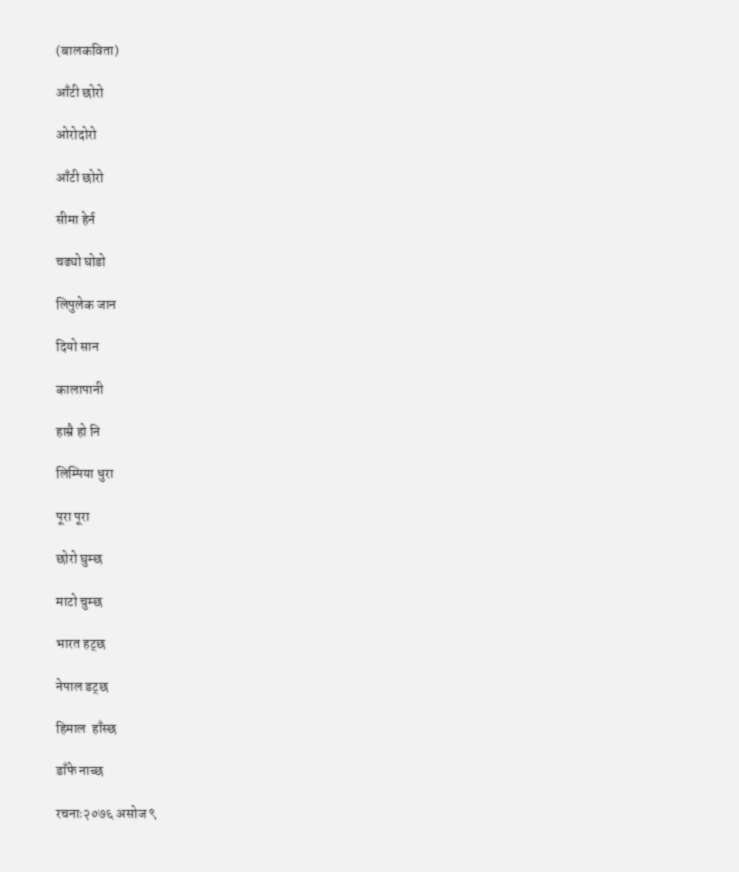(बालकविता)

आँटी छोरो

ओरोदोरो

आँटी छोरो

सीमा हेर्न

चढ्यो घोडो

लिपुलेक जान

दियो सान

कालापानी

हाम्रै हो नि

लिम्पिया धुरा

पूरा पूरा

छोरो घुम्छ

माटो चुम्छ

भारत हट्छ

नेपाल डट्छ

हिमाल  हाँस्छ

डाँफे नाच्छ

रचनाः२०७६ असोज ९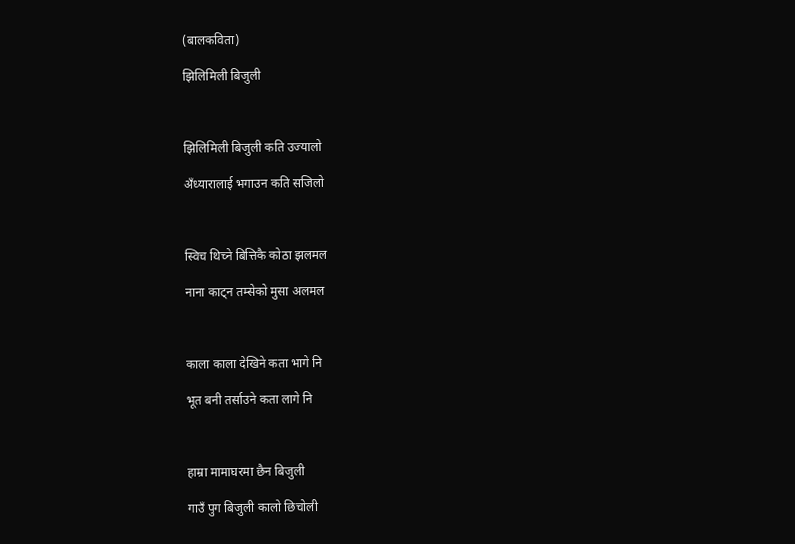(बालकविता)

झिलिमिली बिजुली



झिलिमिली बिजुली कति उज्यालो

अँध्यारालाई भगाउन कति सजिलो



स्विच थिच्ने बित्तिकै कोठा झलमल

नाना काट्न तम्सेको मुसा अलमल



काला काला देखिने कता भागे नि

भूत बनी तर्साउने कता लागे नि



हाम्रा मामाघरमा छैन बिजुली

गाउँ पुग बिजुली कालो छिचोली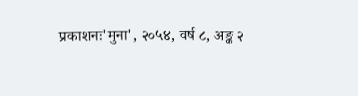प्रकाशनः'मुना', २०५४, वर्ष ८, अङ्क २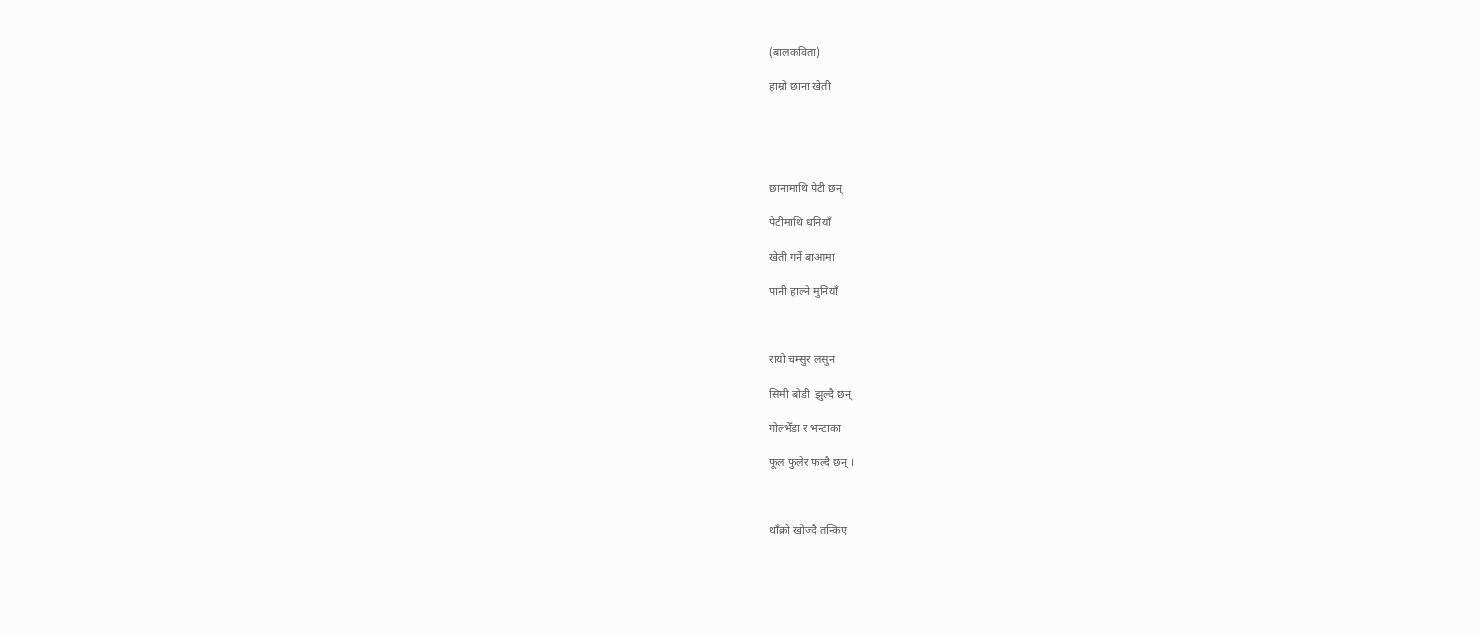(बालकविता)

हाम्रो छाना खेती





छानामाथि पेटी छन्

पेटीमाथि धनियाँ

खेती गर्ने बाआमा

पानी हाल्ने मुनियाँ



रायो चम्सुर लसुन

सिमी बोडी  झुल्दै छन्

गोल्भेँडा र भन्टाका

फूल फुलेर फल्दै छन् ।



थाँक्रो खोज्दै तन्किए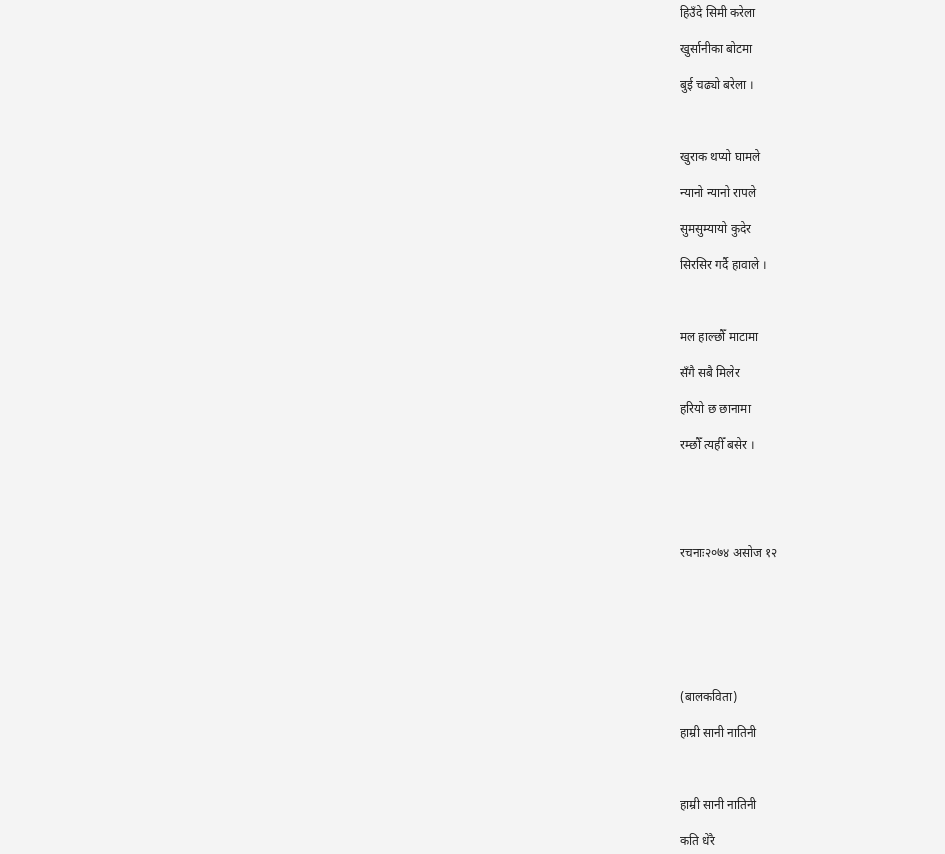हिउँदे सिमी करेला

खुर्सानीका बोटमा

बुई चढ्यो बरेला ।



खुराक थप्यो घामले

न्यानो न्यानो रापले

सुमसुम्यायो कुदेर

सिरसिर गर्दै हावाले ।



मल हाल्छौँ माटामा

सँगै सबै मिलेर

हरियो छ छानामा

रम्छौँ त्यहीँ बसेर ।





रचनाः२०७४ असोज १२







(बालकविता)

हाम्री सानी नातिनी



हाम्री सानी नातिनी

कति धेरै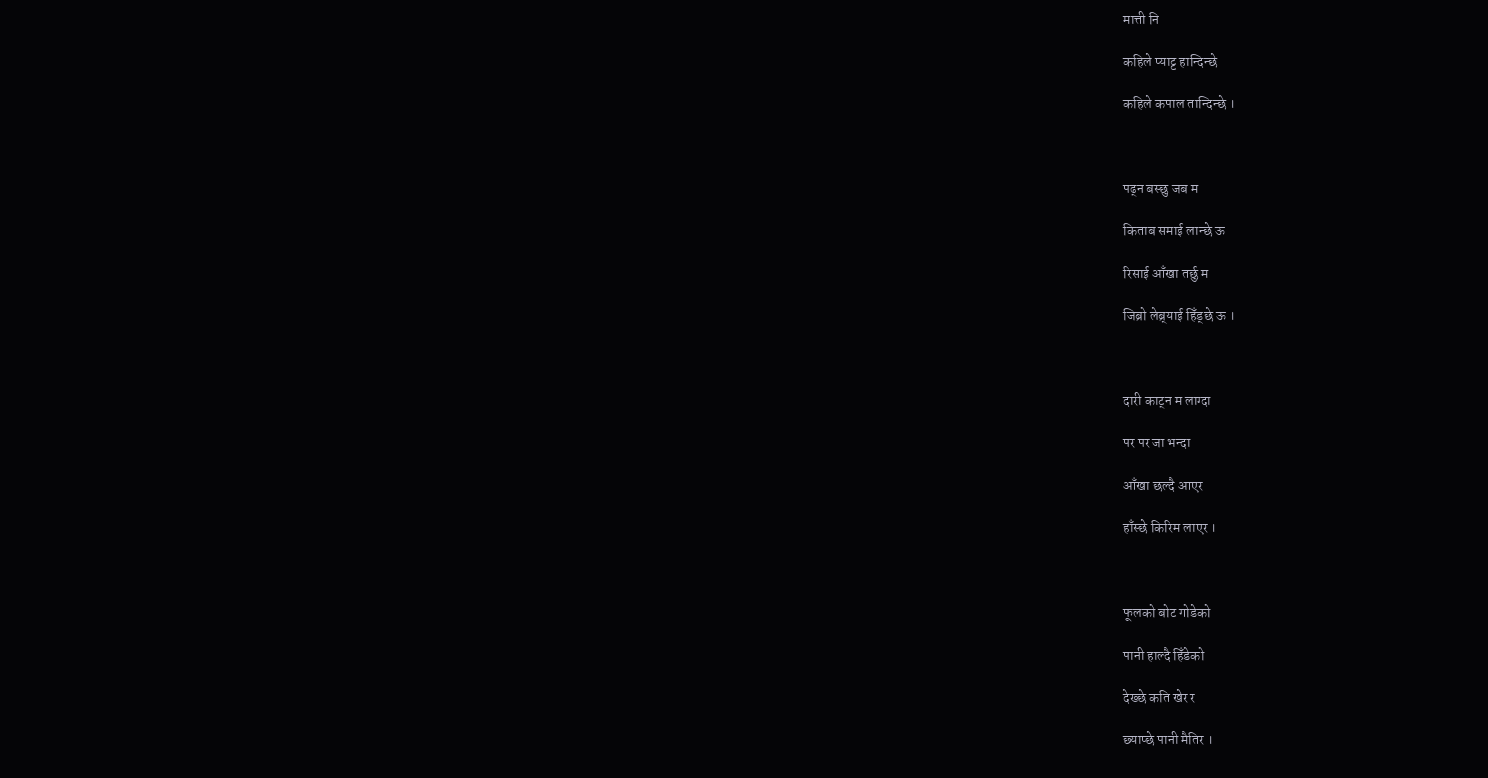मात्ती नि

कहिले प्याट्ट हान्दिन्छे

कहिले कपाल तान्दिन्छे ।



पढ्न बस्छु जब म

किताब समाई लान्छे ऊ

रिसाई आँखा तर्छु म

जिब्रो लेब्र्याई हिँड्छे ऊ ।



दारी काट्न म लाग्दा

पर पर जा भन्दा

आँखा छल्दै आएर

हाँस्छे किरिम लाएर ।



फूलको बोट गोडेको

पानी हाल्दै हिँडेको

देख्छे कति खेर र

छ्याप्छे पानी मैतिर ।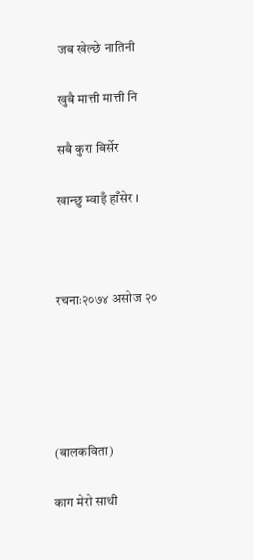जब खेल्छे नातिनी

खुबै मात्ती मात्ती नि

सबै कुरा बिर्सेर

खान्छु म्वाइँ हाँसेर ।



रचनाः२०७४ असोज २०





(बालकविता)

काग मेरो साथी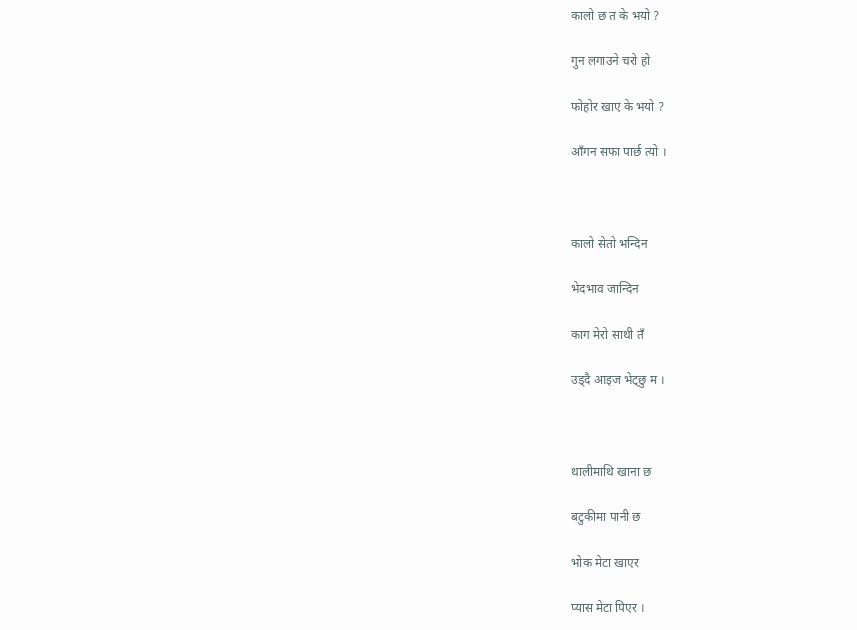कालो छ त के भयो ?

गुन लगाउने चरो हो

फोहोर खाए के भयो ?

आँगन सफा पार्छ त्यो ।



कालो सेतो भन्दिन

भेदभाव जान्दिन

काग मेरो साथी तँ

उड्दै आइज भेट्छु म ।



थालीमाथि खाना छ

बटुकीमा पानी छ

भोक मेटा खाएर

प्यास मेटा पिएर ।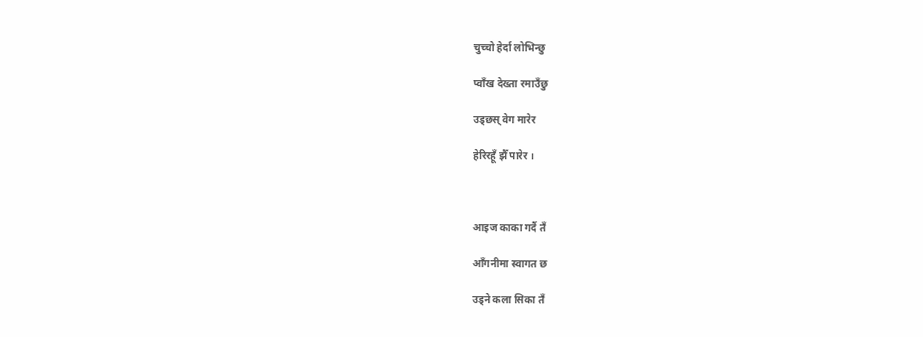चुच्चो हेर्दा लोभिन्छु

प्वाँख देख्ता रमाउँछु

उड्छस् वेग मारेर

हेरिरहूँ झैँ पारेर ।



आइज काका गर्दै तँ

आँगनीमा स्वागत छ

उड्ने कला सिका तँ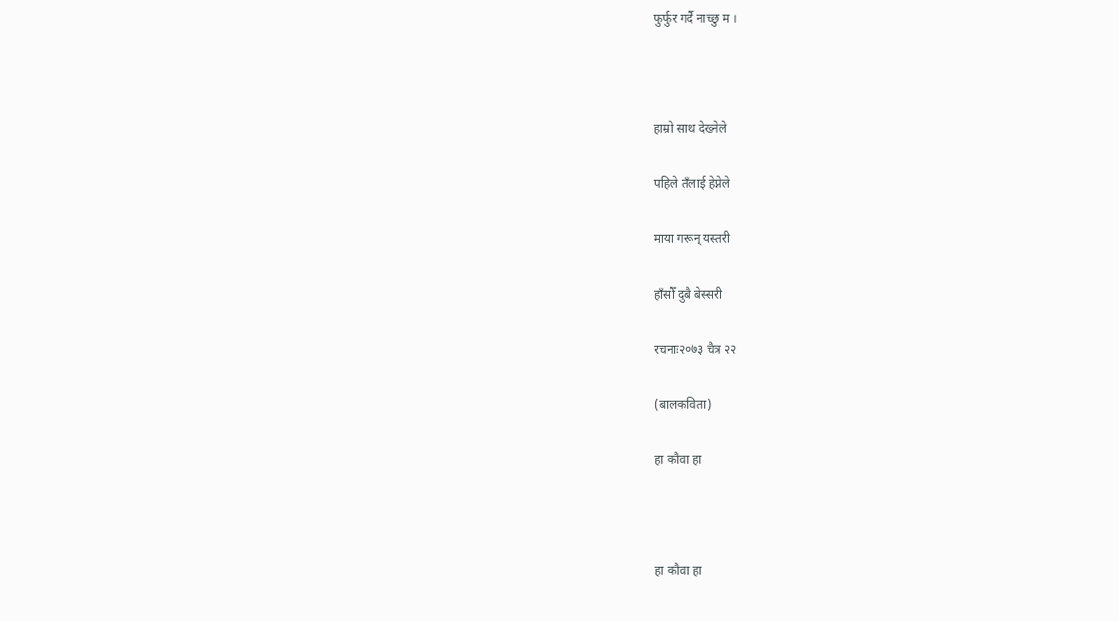फुर्फुर गर्दै नाच्छु म ।



हाम्रो साथ देख्नेले

पहिले तँलाई हेप्नेले

माया गरून् यस्तरी

हाँसौँ दुबै बेस्सरी

रचनाः२०७३ चैत्र २२

(बालकविता)

हा कौवा हा



हा कौवा हा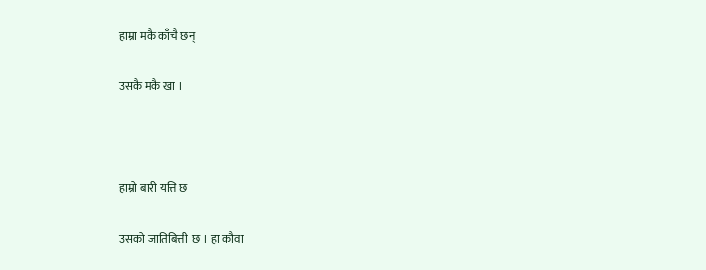हाम्रा मकै काँचै छन्

उसकै मकै खा ।



हाम्रो बारी यत्ति छ

उसको जातिबित्ती  छ । हा कौवा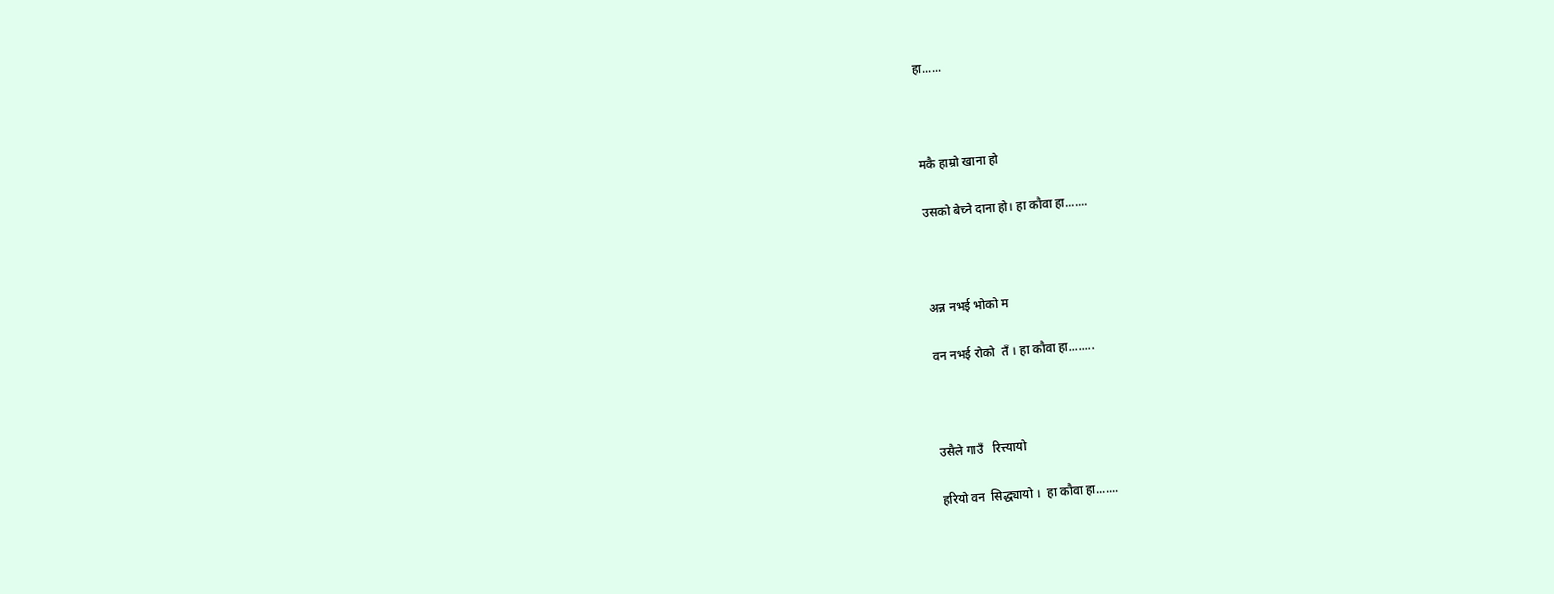हा......



मकै हाम्रो खाना हो

उसको बेच्‍ने दाना हो। हा कौवा हा.......



अन्न नभई भोको म

वन नभई रोको  तँ । हा कौवा हा........



उसैले गाउँ   रित्त्यायो

हरियो वन  सिद्ध्यायो ।  हा कौवा हा.......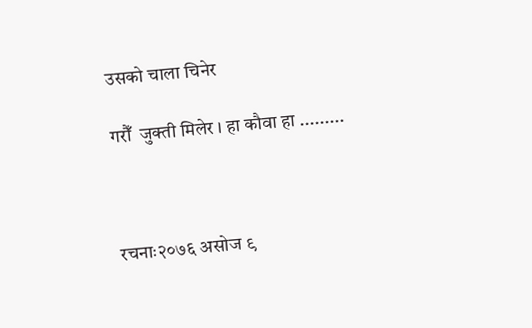उसको चाला चिनेर

गरौँ  जुक्ती मिलेर । हा कौवा हा .........



रचनाः२०७६ असोज ९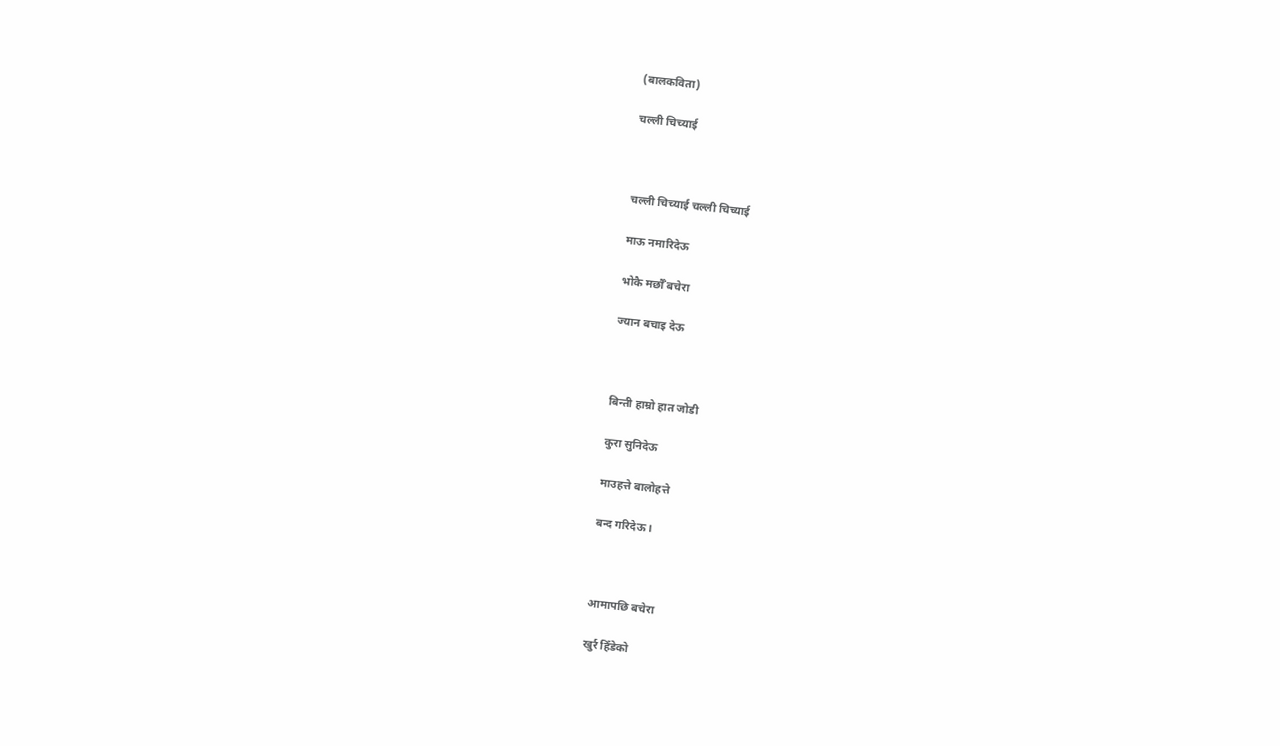(बालकविता)

चल्ली चिच्याई



चल्ली चिच्याई चल्ली चिच्याई

माऊ नमारिदेऊ

भोकै मर्छौँ बचेरा

ज्यान बचाइ देऊ



बिन्ती हाम्रो हात जोडी

कुरा सुनिदेऊ

माउहत्ते बालोहत्ते

बन्द गरिदेऊ ।



आमापछि बचेरा

खुर्र हिँडेको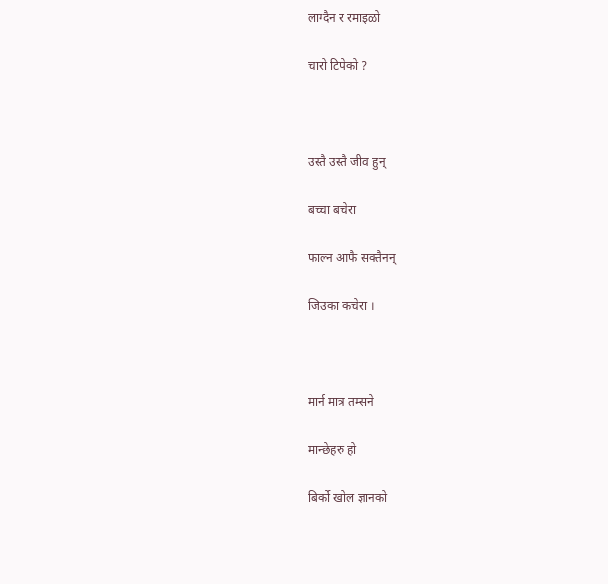लाग्दैन र रमाइळो

चारो टिपेको ?



उस्तै उस्तै जीव हुन्

बच्चा बचेरा

फाल्न आफै सक्तैनन्

जिउका कचेरा ।



मार्न मात्र तम्सने

मान्छेहरु हो

बिर्को खोल ज्ञानको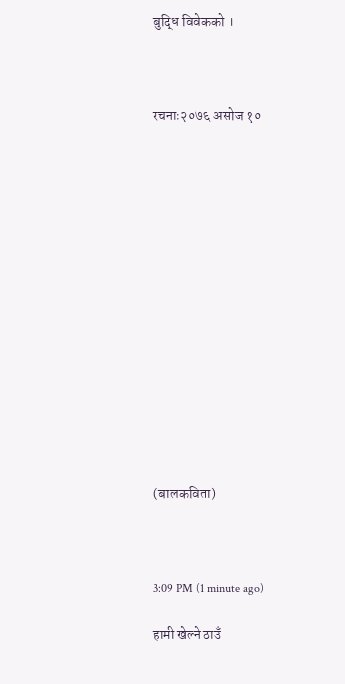बुद्धि विवेकको ।



रचनाः२०७६ असोज १०















(बालकविता)



3:09 PM (1 minute ago)

हामी खेल्ने ठाउँ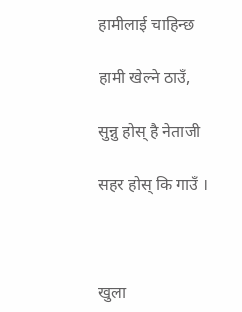हामीलाई चाहिन्छ

हामी खेल्ने ठाउँ,

सुन्नु होस् है नेताजी

सहर होस् कि गाउँ ।



खुला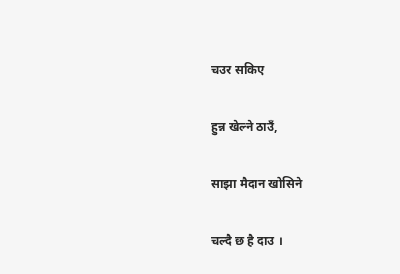चउर सकिए

हुन्न खेल्ने ठाउँ,

साझा मैदान खोसिने

चल्दै छ है दाउ ।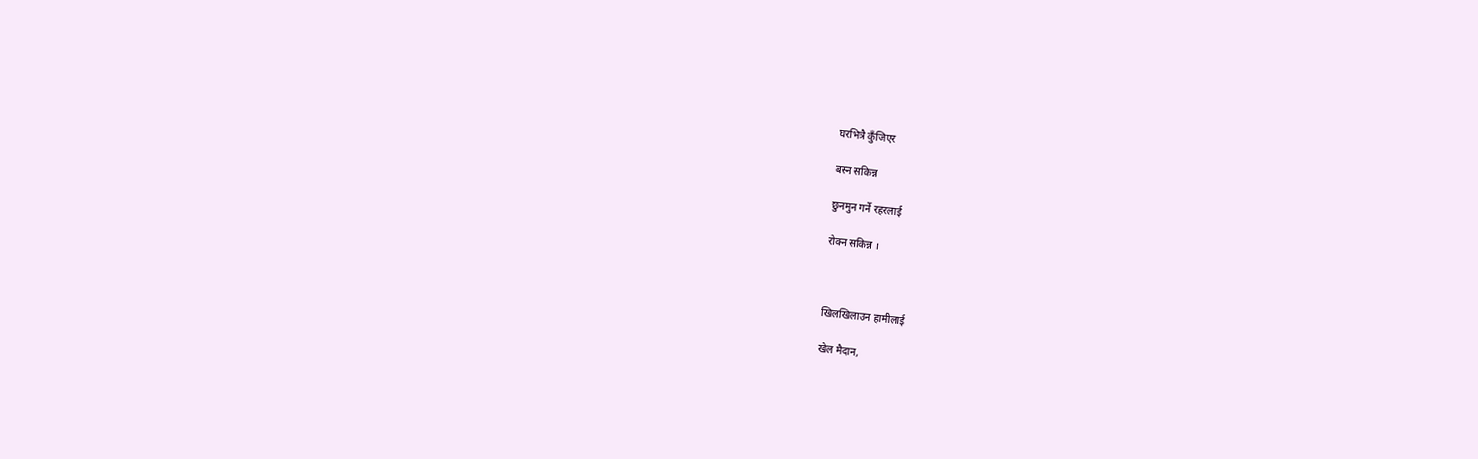घरभित्रै कुँजिएर

बस्न सकिन्न

छुनमुन गर्ने रहरलाई

रोक्न सकिन्न ।



खिलखिलाउन हामीलाई

खेल मैदान,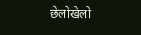छेलोखेलो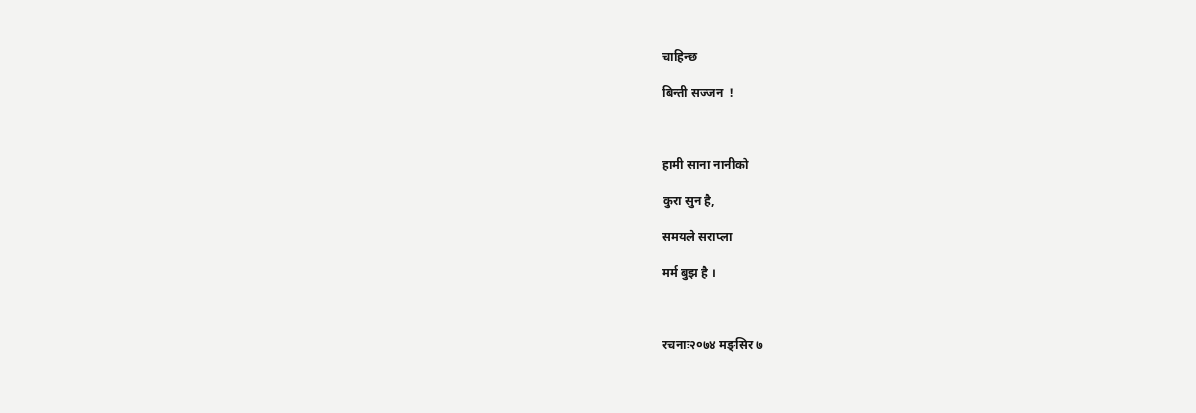चाहिन्छ

बिन्ती सज्जन  !



हामी साना नानीको

कुरा सुन है,

समयले सराप्ला

मर्म बुझ है ।



रचनाः२०७४ मङ्सिर ७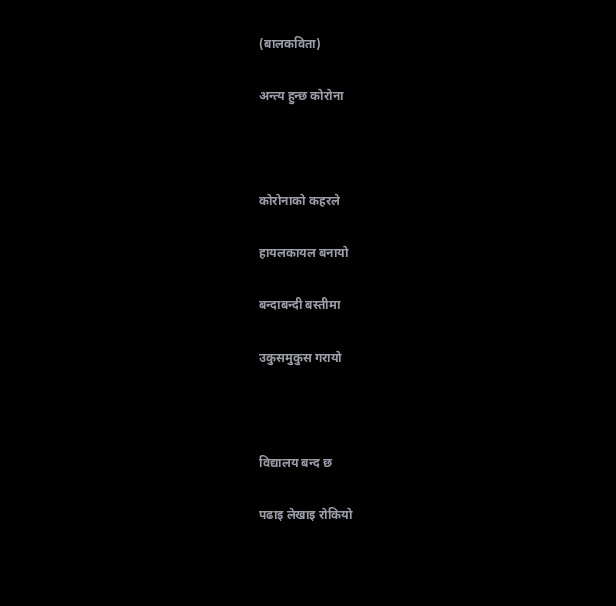(बालकविता)

अन्त्य हुन्छ कोरोना



कोरोनाको कहरले

हायलकायल बनायो

बन्दाबन्दी बस्तीमा

उकुसमुकुस गरायो



विद्यालय बन्द छ

पढाइ लेखाइ रोकियो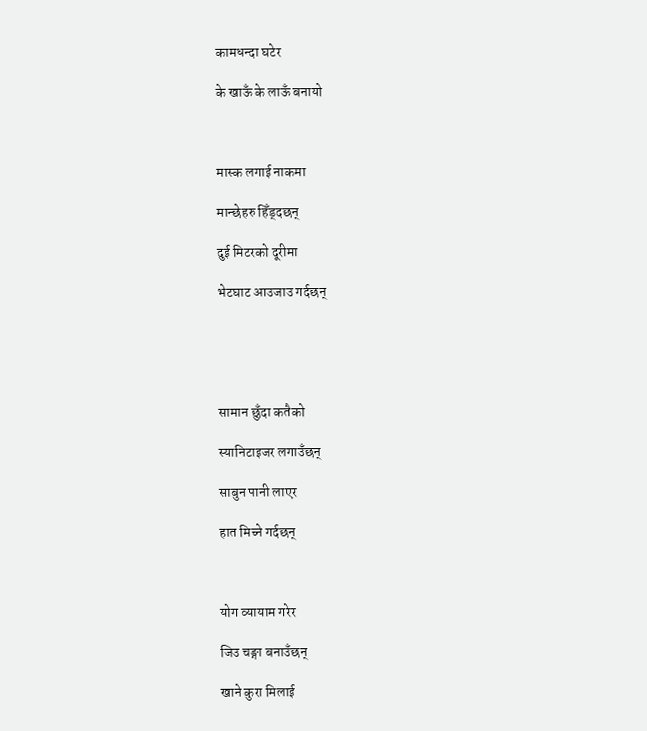कामधन्दा घटेर

के खाऊँ के लाऊँ बनायो



मास्क लगाई नाकमा

मान्छेहरु हिँड्दछन्

दुई मिटरको दूरीमा

भेटघाट आउजाउ गर्दछन्





सामान छुँदा कतैको

स्यानिटाइजर लगाउँछन्

साबुन पानी लाएर

हात मिच्ने गर्दछन्



योग व्यायाम गरेर

जिउ चङ्गा बनाउँछन्

खाने कुरा मिलाई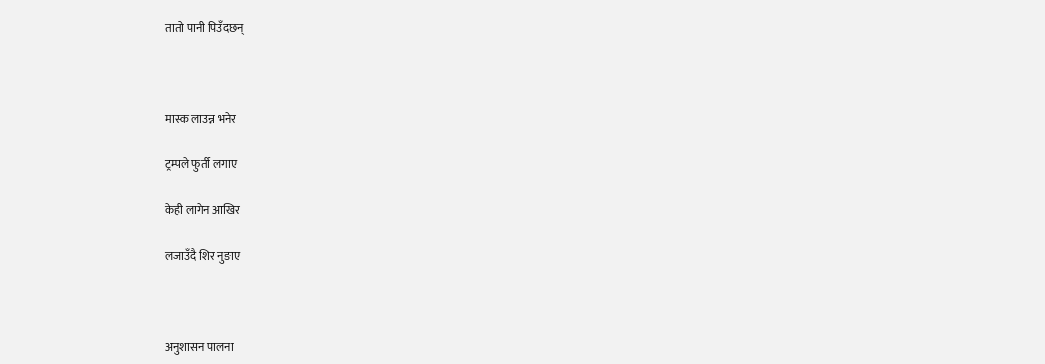तातो पानी पिउँदछन्



मास्क लाउन्न भनेर

ट्रम्पले फुर्ती लगाए

केही लागेन आखिर

लजाउँदै शिर नुङाए



अनुशासन पालना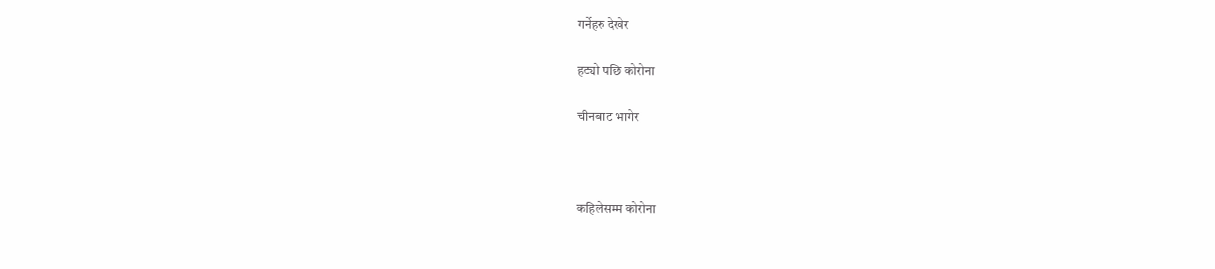गर्नेहरु देखेर

हट्यो पछि कोरोना

चीनबाट भागेर



कहिलेसम्म कोरोना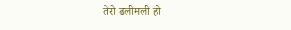तेरो ढलीमली हो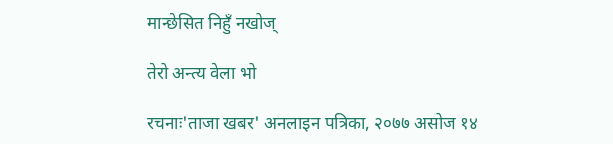मान्छेसित निहुँ नखोज्

तेरो अन्त्य वेला भो

रचनाः'ताजा खबर' अनलाइन पत्रिका, २०७७ असोज १४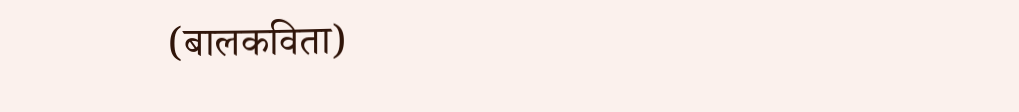(बालकविता)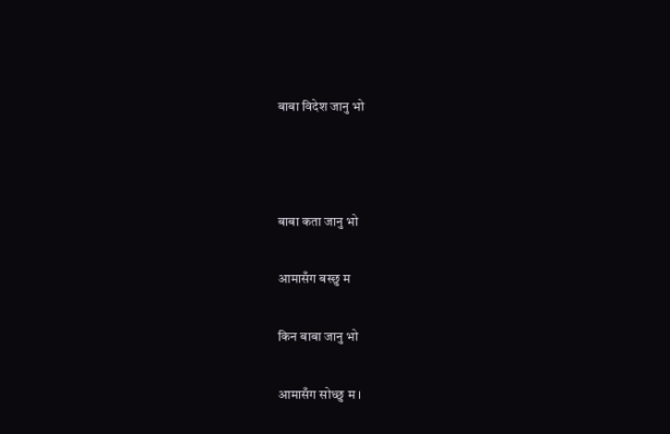बाबा विदेश जानु भो



बाबा कता जानु भो

आमासँग बस्छु म

किन बाबा जानु भो

आमासँग सोध्छु म ।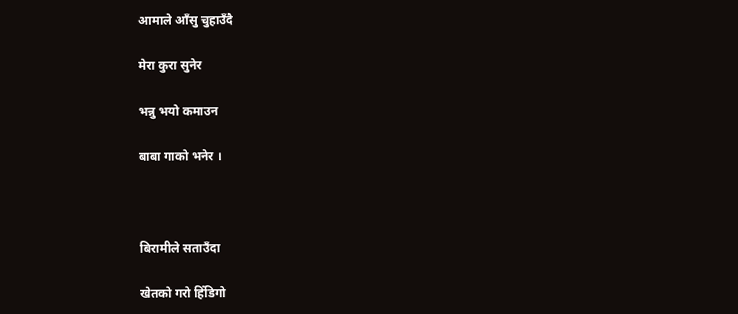आमाले आँसु चुहाउँदै

मेरा कुरा सुनेर

भन्नु भयो कमाउन

बाबा गाको भनेर ।



बिरामीले सताउँदा

खेतको गरो हिँडिगो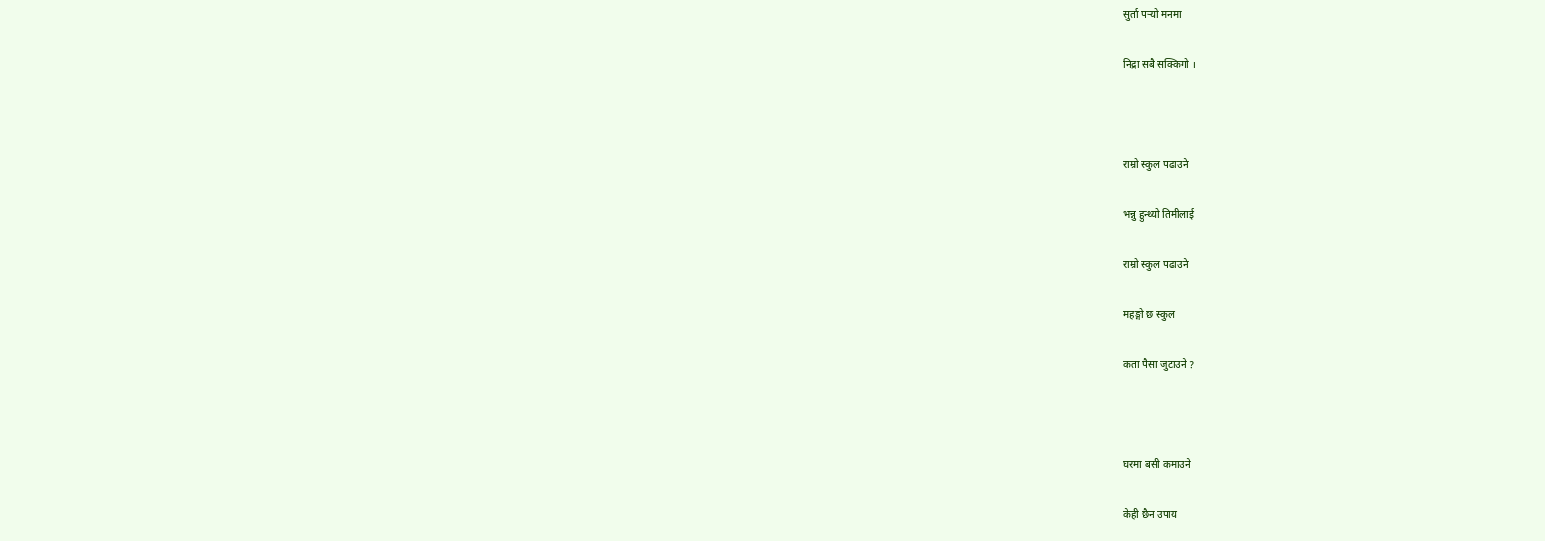सुर्ता पर्‍यो मनमा

निद्रा सबै सक्किगो ।



राम्रो स्कुल पढाउने

भन्नु हुन्थ्यो तिमीलाई

राम्रो स्कुल पढाउने

महङ्गो छ स्कुल

कता पैसा जुटाउने ?



घरमा बसी कमाउने

केही छैन उपाय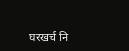घरखर्च नि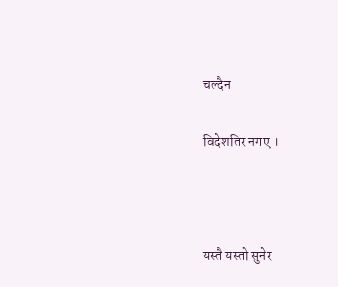चल्दैन

विदेशतिर नगए ।



यस्तै यस्तो सुनेर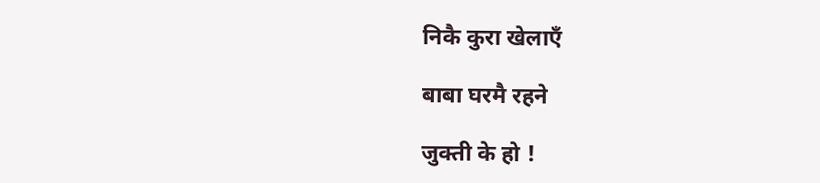निकै कुरा खेलाएँ

बाबा घरमै रहने

जुक्ती के हो !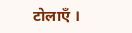टोलाएँ ।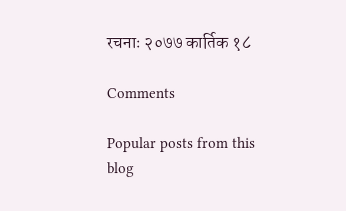रचनाः २०७७ कार्तिक १८

Comments

Popular posts from this blog